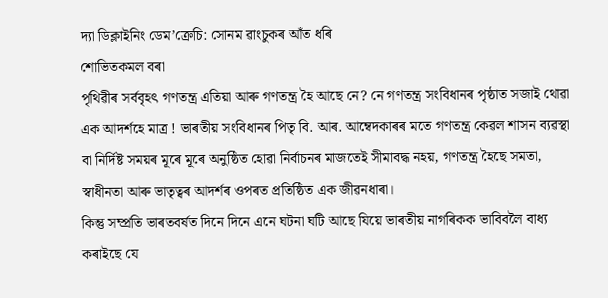দ্যা ডিক্লাইনিং ডেম’ক্ৰেচি: সোনম ৱাংচুকৰ আঁত ধৰি
শোভিতকমল বৰা
পৃথিৱীৰ সৰ্ববৃহৎ গণতন্ত্ৰ এতিয়া আৰু গণতন্ত্ৰ হৈ আছে নে? নে গণতন্ত্ৰ সংবিধানৰ পৃষ্ঠাত সজাই থোৱা এক আদৰ্শহে মাত্ৰ ! ভাৰতীয় সংবিধানৰ পিতৃ বি. আৰ. আম্বেদকাৰৰ মতে গণতন্ত্ৰ কেৱল শাসন ব্যৱস্থা বা নিৰ্দিষ্ট সময়ৰ মূৰে মূৰে অনুষ্ঠিত হোৱা নিৰ্বাচনৰ মাজতেই সীমাবদ্ধ নহয়, গণতন্ত্ৰ হৈছে সমতা, স্বাধীনতা আৰু ভাতৃত্বৰ আদৰ্শৰ ওপৰত প্ৰতিষ্ঠিত এক জীৱনধাৰা।
কিন্তু সম্প্ৰতি ভাৰতবৰ্ষত দিনে দিনে এনে ঘটনা ঘটি আছে যিয়ে ভাৰতীয় নাগৰিকক ভাবিবলৈ বাধ্য কৰাইছে যে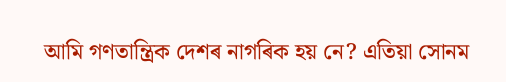আমি গণতান্ত্ৰিক দেশৰ নাগৰিক হয় নে? এতিয়া সোনম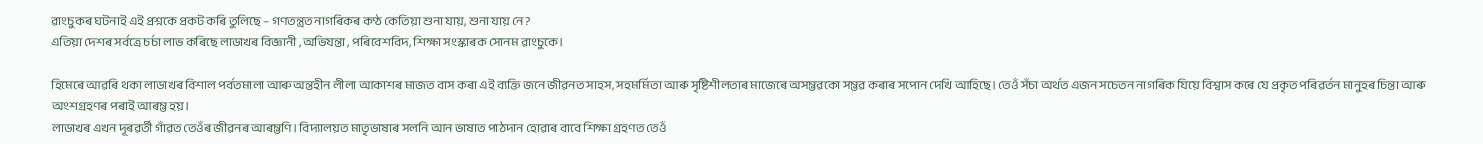ৱাংচুকৰ ঘটনাই এই প্ৰশ্নকে প্ৰকট কৰি তুলিছে – গণতন্ত্ৰত নাগৰিকৰ কণ্ঠ কেতিয়া শুনা যায়, শুনা যায় নে?
এতিয়া দেশৰ সৰ্বত্ৰে চৰ্চা লাভ কৰিছে লাডাখৰ বিজ্ঞানী , অভিযন্তা , পৰিবেশবিদ, শিক্ষা সংস্কাৰক সোনম ৱাংচুকে।

হিমেৰে আৱৰি থকা লাডাখৰ বিশাল পৰ্বতমালা আৰু অন্তহীন লীলা আকাশৰ মাজত বাস কৰা এই ব্যক্তি জনে জীৱনত সাহস, সহমৰ্মিতা আৰু সৃষ্টিশীলতাৰ মাজেৰে অসম্ভৱকো সম্ভৱ কৰাৰ সপোন দেখি আহিছে। তেওঁ সঁচা অৰ্থত এজন সচেতন নাগৰিক যিয়ে বিশ্বাস কৰে যে প্ৰকৃত পৰিৱৰ্তন মানুহৰ চিন্তা আৰু অংশগ্ৰহণৰ পৰাই আৰম্ভ হয়।
লাডাখৰ এখন দূৰৱৰ্তী গাঁৱত তেওঁৰ জীৱনৰ আৰম্ভণি। বিদ্যালয়ত মাতৃভাষাৰ সলনি আন ভাষাত পাঠদান হোৱাৰ বাবে শিক্ষা গ্ৰহণত তেওঁ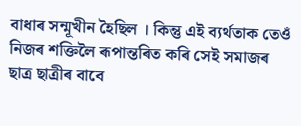বাধাৰ সন্মূখীন হৈছিল । কিন্তু এই ব্যৰ্থতাক তেওঁ নিজৰ শক্তিলৈ ৰূপান্তৰিত কৰি সেই সমাজৰ ছাত্ৰ ছাত্ৰীৰ বাবে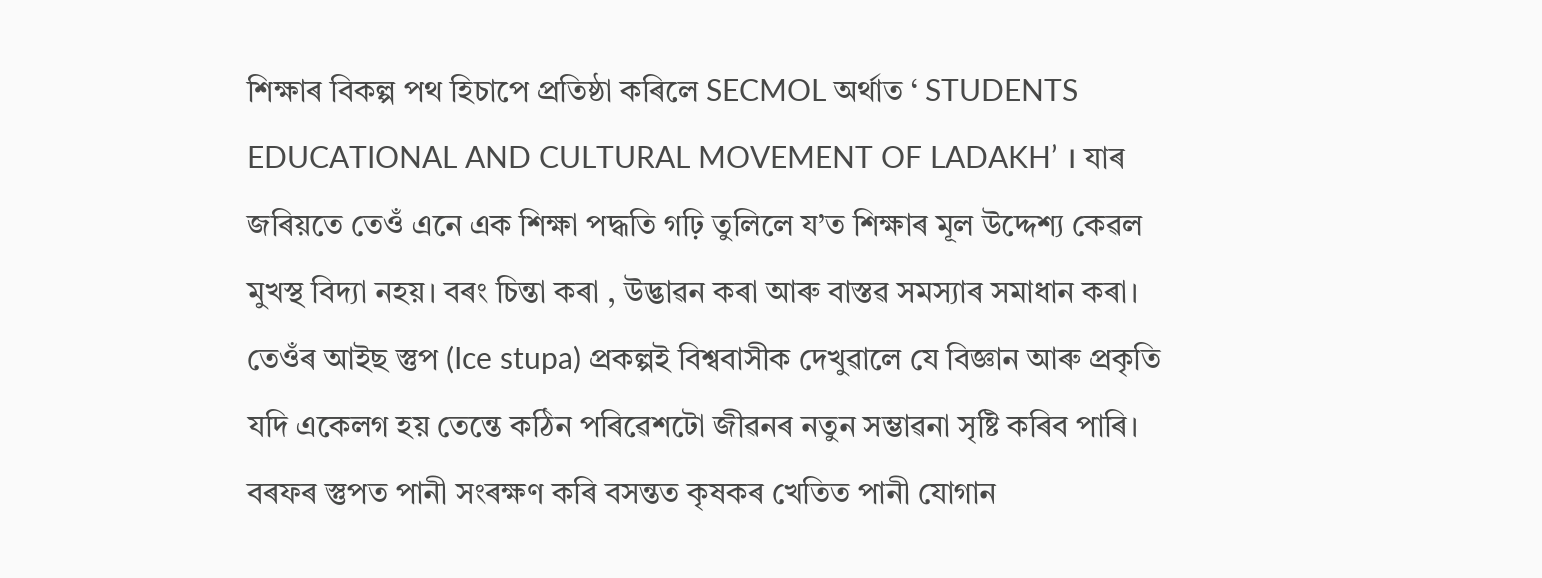শিক্ষাৰ বিকল্প পথ হিচাপে প্ৰতিষ্ঠা কৰিলে SECMOL অৰ্থাত ‘ STUDENTS EDUCATIONAL AND CULTURAL MOVEMENT OF LADAKH’ । যাৰ জৰিয়তে তেওঁ এনে এক শিক্ষা পদ্ধতি গঢ়ি তুলিলে য’ত শিক্ষাৰ মূল উদ্দেশ্য কেৱল মুখস্থ বিদ্যা নহয়। বৰং চিন্তা কৰা , উদ্ভাৱন কৰা আৰু বাস্তৱ সমস্যাৰ সমাধান কৰা।
তেওঁৰ আইছ স্তুপ (Ice stupa) প্ৰকল্পই বিশ্ববাসীক দেখুৱালে যে বিজ্ঞান আৰু প্ৰকৃতি যদি একেলগ হয় তেন্তে কঠিন পৰিৱেশটো জীৱনৰ নতুন সম্ভাৱনা সৃষ্টি কৰিব পাৰি। বৰফৰ স্তুপত পানী সংৰক্ষণ কৰি বসন্তত কৃষকৰ খেতিত পানী যোগান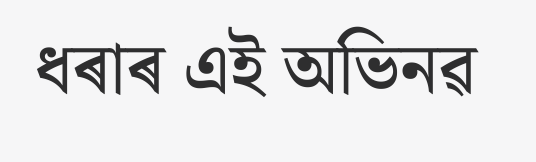ধৰাৰ এই অভিনৱ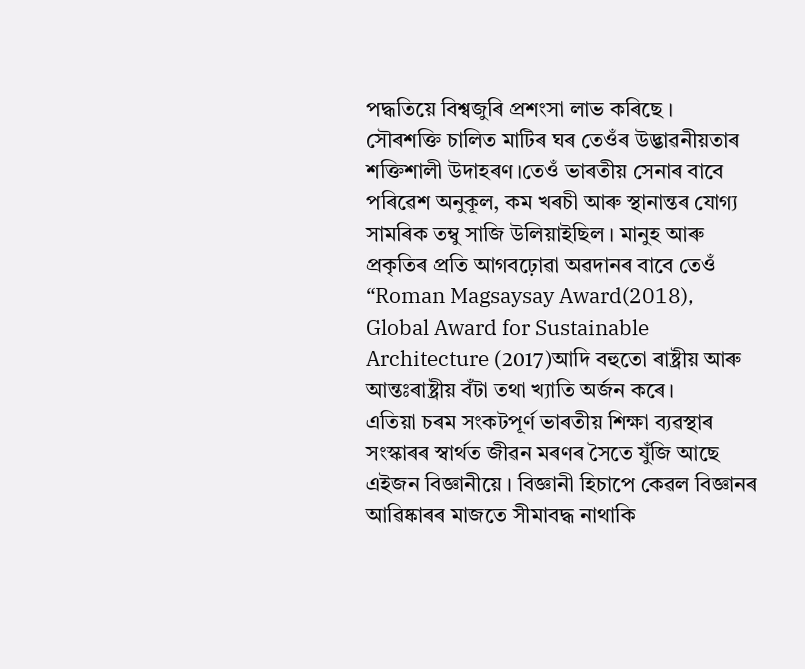পদ্ধতিয়ে বিশ্বজুৰি প্ৰশংসা লাভ কৰিছে ।
সৌৰশক্তি চালিত মাটিৰ ঘৰ তেওঁৰ উদ্ভাৱনীয়তাৰ শক্তিশালী উদাহৰণ।তেওঁ ভাৰতীয় সেনাৰ বাবে পৰিৱেশ অনুকূল, কম খৰচী আৰু স্থানান্তৰ যোগ্য সামৰিক তম্বু সাজি উলিয়াইছিল । মানুহ আৰু প্ৰকৃতিৰ প্ৰতি আগবঢ়োৱা অৱদানৰ বাবে তেওঁ “Roman Magsaysay Award(2018), Global Award for Sustainable Architecture (2017)আদি বহুতো ৰাষ্ট্ৰীয় আৰু আন্তঃৰাষ্ট্ৰীয় বঁটা তথা খ্যাতি অৰ্জন কৰে।
এতিয়া চৰম সংকটপূৰ্ণ ভাৰতীয় শিক্ষা ব্যৱস্থাৰ সংস্কাৰৰ স্বাৰ্থত জীৱন মৰণৰ সৈতে যুঁজি আছে এইজন বিজ্ঞানীয়ে । বিজ্ঞানী হিচাপে কেৱল বিজ্ঞানৰ আৱিষ্কাৰৰ মাজতে সীমাবদ্ধ নাথাকি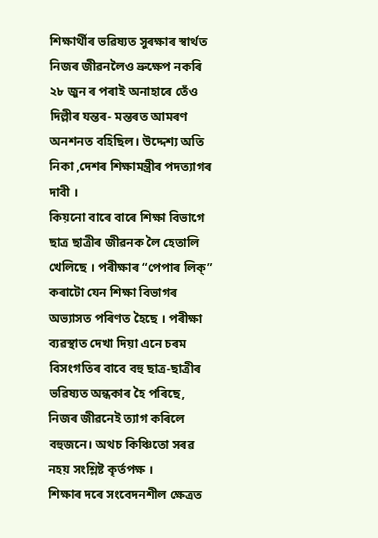শিক্ষাৰ্থীৰ ভৱিষ্যত সুৰক্ষাৰ স্বাৰ্থত নিজৰ জীৱনলৈও ভ্ৰুক্ষেপ নকৰি ২৮ জুন ৰ পৰাই অনাহাৰে তেঁও দিল্লীৰ যন্তৰ- মন্তৰত আমৰণ অনশনত বহিছিল। উদ্দেশ্য অতি নিকা ,দেশৰ শিক্ষামন্ত্ৰীৰ পদত্যাগৰ দাবী ।
কিয়নো বাৰে বাৰে শিক্ষা বিভাগে ছাত্ৰ ছাত্ৰীৰ জীৱনক লৈ হেতালি খেলিছে । পৰীক্ষাৰ “পেপাৰ লিক্” কৰাটো যেন শিক্ষা বিভাগৰ অভ্যাসত পৰিণত হৈছে । পৰীক্ষা ব্যৱস্থাত দেখা দিয়া এনে চৰম বিসংগতিৰ বাবে বহু ছাত্ৰ-ছাত্ৰীৰ ভৱিষ্যত অন্ধকাৰ হৈ পৰিছে, নিজৰ জীৱনেই ত্যাগ কৰিলে বহুজনে। অথচ কিঞ্চিতো সৰৱ নহয় সংশ্লিষ্ট কৃৰ্তপক্ষ ।
শিক্ষাৰ দৰে সংবেদনশীল ক্ষেত্ৰত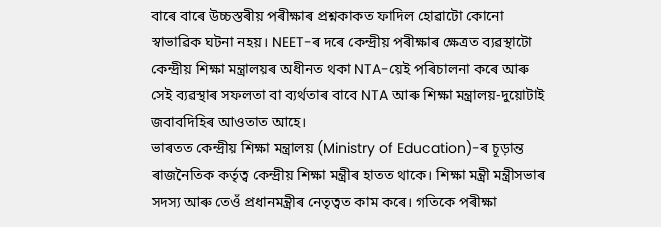বাৰে বাৰে উচ্চস্তৰীয় পৰীক্ষাৰ প্ৰশ্নকাকত ফাদিল হোৱাটো কোনো স্বাভাৱিক ঘটনা নহয়। NEET-ৰ দৰে কেন্দ্ৰীয় পৰীক্ষাৰ ক্ষেত্ৰত ব্যৱস্থাটো কেন্দ্ৰীয় শিক্ষা মন্ত্ৰালয়ৰ অধীনত থকা NTA-য়েই পৰিচালনা কৰে আৰু সেই ব্যৱস্থাৰ সফলতা বা ব্যৰ্থতাৰ বাবে NTA আৰু শিক্ষা মন্ত্ৰালয়-দুয়োটাই জবাবদিহিৰ আওতাত আহে।
ভাৰতত কেন্দ্ৰীয় শিক্ষা মন্ত্ৰালয় (Ministry of Education)-ৰ চূড়ান্ত ৰাজনৈতিক কৰ্তৃত্ব কেন্দ্ৰীয় শিক্ষা মন্ত্ৰীৰ হাতত থাকে। শিক্ষা মন্ত্ৰী মন্ত্ৰীসভাৰ সদস্য আৰু তেওঁ প্ৰধানমন্ত্ৰীৰ নেতৃত্বত কাম কৰে। গতিকে পৰীক্ষা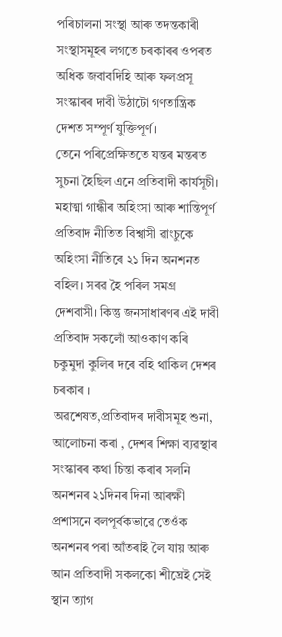পৰিচালনা সংস্থা আৰু তদন্তকাৰী সংস্থাসমূহৰ লগতে চৰকাৰৰ ওপৰত অধিক জবাবদিহি আৰু ফলপ্ৰসূ সংস্কাৰৰ দাবী উঠাটো গণতান্ত্ৰিক দেশত সম্পূৰ্ণ যুক্তিপূৰ্ণ।
তেনে পৰিপ্ৰেক্ষিততে যন্তৰ মন্তৰত সুচনা হৈছিল এনে প্ৰতিবাদী কাৰ্যসূচী। মহাত্মা গান্ধীৰ অহিংসা আৰু শান্তিপূৰ্ণ প্ৰতিবাদ নীতিত বিশ্বাসী ৱাংচুকে অহিংসা নীতিৰে ২১ দিন অনশনত বহিল। সৰৱ হৈ পৰিল সমগ্ৰ দেশবাসী। কিন্তু জনসাধাৰণৰ এই দাবী প্ৰতিবাদ সকলোঁ আওকাণ কৰি চকুমুদা কুলিৰ দৰে বহি থাকিল দেশৰ চৰকাৰ ।
অৱশেষত,প্ৰতিবাদৰ দাবীসমূহ শুনা, আলোচনা কৰা , দেশৰ শিক্ষা ব্যৱস্থাৰ সংস্কাৰৰ কথা চিন্তা কৰাৰ সলনি অনশনৰ ২১দিনৰ দিনা আৰক্ষী প্ৰশাসনে বলপূৰ্বকভাৱে তেওঁক অনশনৰ পৰা আঁতৰাই লৈ যায় আৰু আন প্ৰতিবাদী সকলকো শীঘ্ৰেই সেই স্থান ত্যাগ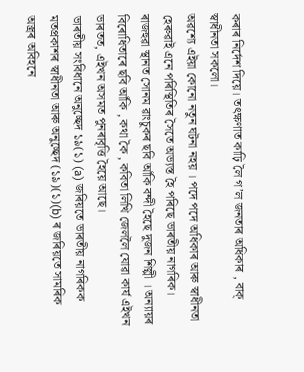কৰাৰ নিৰ্দেশ দিয়ে। তৎক্ষণাত কাঢ়ি লৈ গ’ল জনতাৰ অধিকাৰ , বাক্ স্বাধীনতা সকলো।
অৱশ্যে এইয়া কোনো নতুন ঘটনা নহয় । পদে পদে অধিকাৰ আৰু স্বাধীনতা হেৰুৱাই এনে পৰিস্থিতিৰ সৈতে অভ্যস্ত হৈ পৰিছে ভাৰতীয় নাগৰিক। ৰাজহুৱা স্থানত সোনম ৱাংচুকৰ ছবি আঁকি বন্দী হৈছে দুজন শিল্পী । অন্যায়ৰ বিৰোধিতাৰে ছবি আঁকি , কথা কৈ , কবিতা লিখি জেললৈ যোৱা কাৰ্য এইখন ভাৰতত, এইখন অসমত পুনৰাবৃত্তি হৈয়ে আছে।
ভাৰতীয় সংবিধানে অনুচ্ছেদ ১৯(১) (a) জৰিয়তে ভাৰতীয় নাগৰিকক মতপ্ৰকাশৰ স্বাধীনতা আৰু অনুচ্ছেদ (১৯)(১)(b) ৰ জৰিয়তে সামৰিক অস্ত্ৰৰ অবিহনে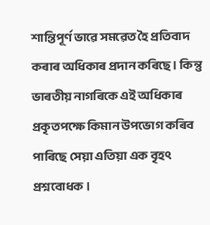শান্তিপূৰ্ণ ভাৱে সমৱেত হৈ প্ৰতিবাদ কৰাৰ অধিকাৰ প্ৰদান কৰিছে । কিন্তু ভাৰতীয় নাগৰিকে এই অধিকাৰ প্ৰকৃতপক্ষে কিমান উপভোগ কৰিব পাৰিছে সেয়া এতিয়া এক বৃহৎ প্ৰশ্নবোধক ।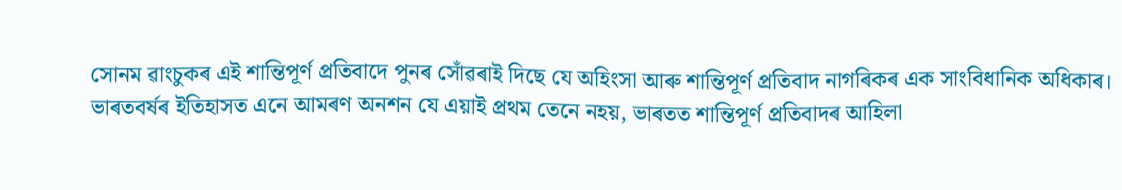সোনম ৱাংচুকৰ এই শান্তিপূৰ্ণ প্ৰতিবাদে পুনৰ সোঁৱৰাই দিছে যে অহিংসা আৰু শান্তিপূৰ্ণ প্ৰতিবাদ নাগৰিকৰ এক সাংবিধানিক অধিকাৰ। ভাৰতবৰ্ষৰ ইতিহাসত এনে আমৰণ অনশন যে এয়াই প্ৰথম তেনে নহয়, ভাৰতত শান্তিপূৰ্ণ প্ৰতিবাদৰ আহিলা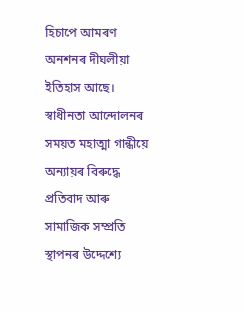হিচাপে আমৰণ অনশনৰ দীঘলীয়া ইতিহাস আছে।
স্বাধীনতা আন্দোলনৰ সময়ত মহাত্মা গান্ধীয়ে অন্যায়ৰ বিৰুদ্ধে প্ৰতিবাদ আৰু সামাজিক সম্প্ৰতি স্থাপনৰ উদ্দেশ্যে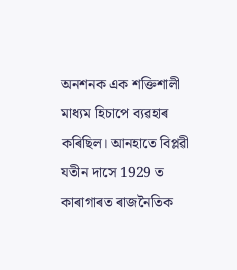অনশনক এক শক্তিশালী মাধ্যম হিচাপে ব্যৱহাৰ কৰিছিল। আনহাতে বিপ্লৱী যতীন দাসে 1929 ত কাৰাগাৰত ৰাজনৈতিক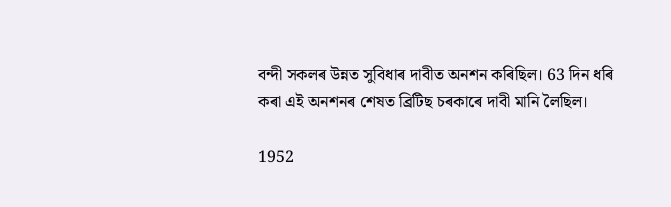বন্দী সকলৰ উন্নত সুবিধাৰ দাবীত অনশন কৰিছিল। 63 দিন ধৰি কৰা এই অনশনৰ শেষত ব্ৰিটিছ চৰকাৰে দাবী মানি লৈছিল।

1952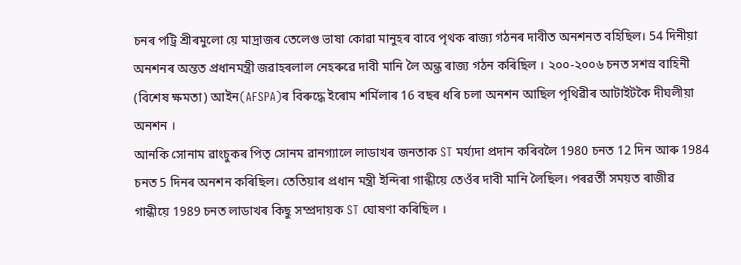চনৰ পট্ৰি শ্ৰীৰমুলো য়ে মাদ্ৰাজৰ তেলেগু ভাষা কোৱা মানুহৰ বাবে পৃথক ৰাজ্য গঠনৰ দাবীত অনশনত বহিছিল। 54 দিনীয়া অনশনৰ অন্তত প্ৰধানমন্ত্ৰী জৱাহৰলাল নেহৰুৱে দাবী মানি লৈ অন্ধ্ৰ ৰাজ্য গঠন কৰিছিল । ২০০-২০০৬ চনত সশস্ৰ বাহিনী (বিশেষ ক্ষমতা) আইন(AFSPA)ৰ বিৰুদ্ধে ইৰোম শৰ্মিলাৰ 16 বছৰ ধৰি চলা অনশন আছিল পৃথিৱীৰ আটাইটকৈ দীঘলীয়া অনশন ।
আনকি সোনাম ৱাংচুকৰ পিতৃ সোনম ৱানগ্যালে লাডাখৰ জনতাক ST মৰ্য্যদা প্ৰদান কৰিবলৈ 1980 চনত 12 দিন আৰু 1984 চনত 5 দিনৰ অনশন কৰিছিল। তেতিয়াৰ প্ৰধান মন্ত্ৰী ইন্দিৰা গান্ধীয়ে তেওঁৰ দাবী মানি লৈছিল। পৰৱৰ্তী সময়ত ৰাজীৱ গান্ধীয়ে 1989 চনত লাডাখৰ কিছু সম্প্ৰদায়ক ST ঘোষণা কৰিছিল ।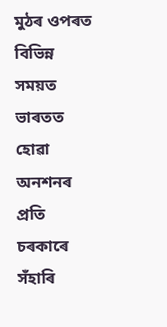মুঠৰ ওপৰত বিভিন্ন সময়ত ভাৰতত হোৱা অনশনৰ প্ৰতি চৰকাৰে সঁহাৰি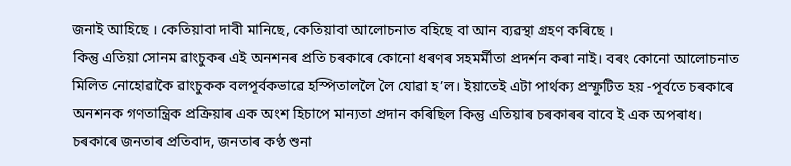জনাই আহিছে । কেতিয়াবা দাবী মানিছে, কেতিয়াবা আলোচনাত বহিছে বা আন ব্যৱস্থা গ্ৰহণ কৰিছে ।
কিন্তু এতিয়া সোনম ৱাংচুকৰ এই অনশনৰ প্ৰতি চৰকাৰে কোনো ধৰণৰ সহমৰ্মীতা প্ৰদৰ্শন কৰা নাই। বৰং কোনো আলোচনাত মিলিত নোহোৱাকৈ ৱাংচুকক বলপূৰ্বকভাৱে হস্পিতাললৈ লৈ যোৱা হ’ল। ইয়াতেই এটা পাৰ্থক্য প্ৰস্ফুটিত হয় -পূৰ্বতে চৰকাৰে অনশনক গণতান্ত্ৰিক প্ৰক্ৰিয়াৰ এক অংশ হিচাপে মান্যতা প্ৰদান কৰিছিল কিন্তু এতিয়াৰ চৰকাৰৰ বাবে ই এক অপৰাধ।
চৰকাৰে জনতাৰ প্ৰতিবাদ, জনতাৰ কণ্ঠ শুনা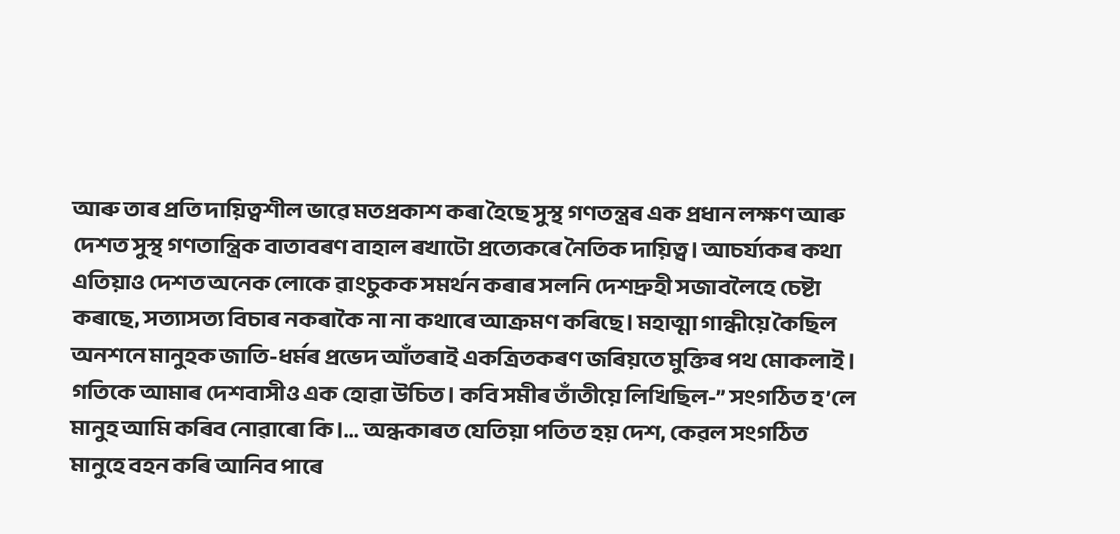আৰু তাৰ প্ৰতি দায়িত্বশীল ভাৱে মতপ্ৰকাশ কৰা হৈছে সুস্থ গণতন্ত্ৰৰ এক প্ৰধান লক্ষণ আৰু দেশত সুস্থ গণতান্ত্ৰিক বাতাবৰণ বাহাল ৰখাটো প্ৰত্যেকৰে নৈতিক দায়িত্ব। আচৰ্য্যকৰ কথা এতিয়াও দেশত অনেক লোকে ৱাংচুকক সমৰ্থন কৰাৰ সলনি দেশদ্ৰুহী সজাবলৈহে চেষ্টা কৰাছে, সত্যাসত্য বিচাৰ নকৰাকৈ না না কথাৰে আক্ৰমণ কৰিছে। মহাত্মা গান্ধীয়ে কৈছিল অনশনে মানুহক জাতি-ধৰ্মৰ প্ৰভেদ আঁতৰাই একত্ৰিতকৰণ জৰিয়তে মুক্তিৰ পথ মোকলাই।
গতিকে আমাৰ দেশবাসীও এক হোৱা উচিত। কবি সমীৰ তাঁতীয়ে লিখিছিল-” সংগঠিত হ’লে মানুহ আমি কৰিব নোৱাৰো কি।… অন্ধকাৰত যেতিয়া পতিত হয় দেশ, কেৱল সংগঠিত মানুহে বহন কৰি আনিব পাৰে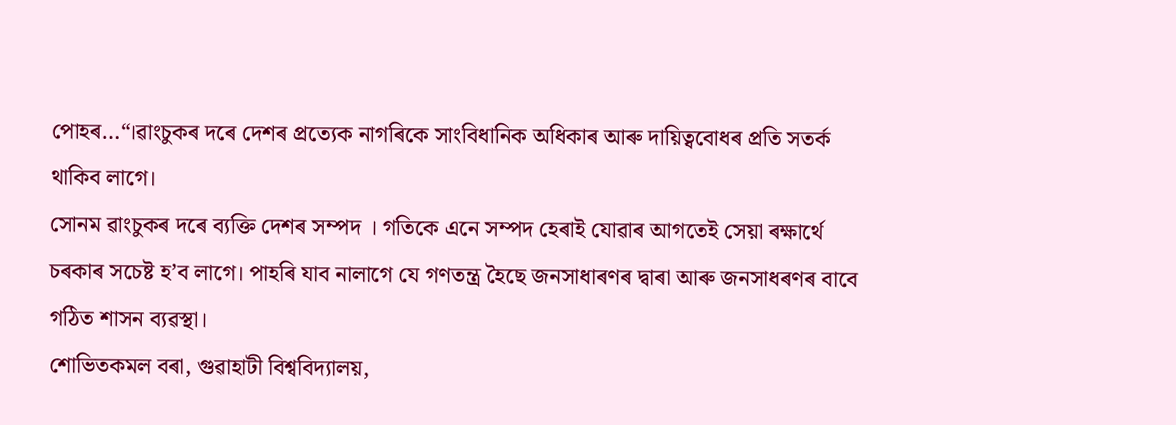পোহৰ…“।ৱাংচুকৰ দৰে দেশৰ প্ৰত্যেক নাগৰিকে সাংবিধানিক অধিকাৰ আৰু দায়িত্ববোধৰ প্ৰতি সতৰ্ক থাকিব লাগে।
সোনম ৱাংচুকৰ দৰে ব্যক্তি দেশৰ সম্পদ । গতিকে এনে সম্পদ হেৰাই যোৱাৰ আগতেই সেয়া ৰক্ষাৰ্থে চৰকাৰ সচেষ্ট হ’ব লাগে। পাহৰি যাব নালাগে যে গণতন্ত্ৰ হৈছে জনসাধাৰণৰ দ্বাৰা আৰু জনসাধৰণৰ বাবে গঠিত শাসন ব্যৱস্থা।
শোভিতকমল বৰা, গুৱাহাটী বিশ্ববিদ্যালয়,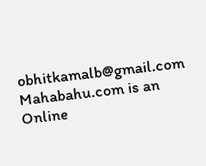obhitkamalb@gmail.com
Mahabahu.com is an Online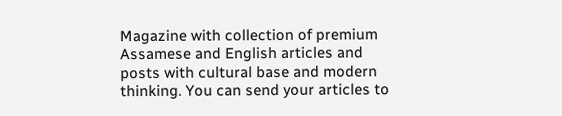Magazine with collection of premium Assamese and English articles and posts with cultural base and modern thinking. You can send your articles to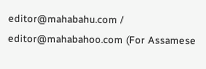editor@mahabahu.com / editor@mahabahoo.com (For Assamese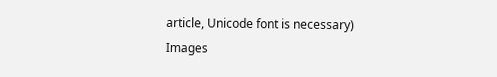article, Unicode font is necessary) Images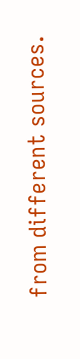from different sources.